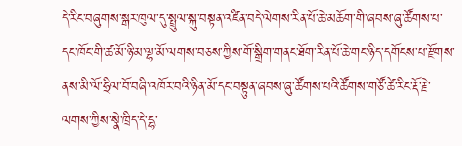དེ་རིང་བཞུགས་སྒར་ཁུལ་དུ་སྤྲུལ་སྐུ་བསྟན་འཛིན་བདེ་ལེགས་རིན་པོ་ཆེ་མཆོག་གི་ཞབས་ཞུ་ཚོགས་པ་དང་ཁོང་གི་ཚ་མོ་ཉི་མ་ལྷ་མོ་ལགས་བཅས་ཀྱིས་གོ་སྒྲིག་གནང་ཐོག་རིན་པོ་ཆེ་གང་ཉིད་དགོངས་པ་རྫོགས་ནས་མི་ལོ་ཧྲིལ་བོ་བཞི་འཁོར་བའི་ཉིན་མོ་དང་བསྟུན་ཞབས་ཞུ་ཚོགས་པའི་ཚོགས་གཙོ་ཚེ་རིང་རྡོ་རྗེ་ལགས་ཀྱིས་སྣེ་ཁྲིད་དེ་དྷ་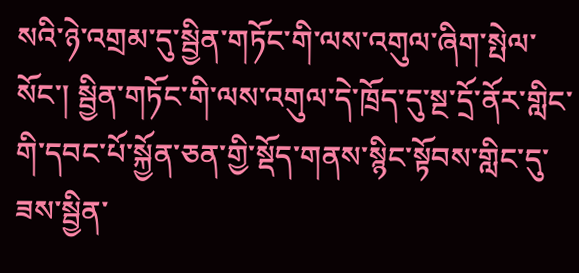སའི་ཉེ་འགྲམ་དུ་སྦྱིན་གཏོང་གི་ལས་འགུལ་ཞིག་སྤེལ་སོང་། སྦྱིན་གཏོང་གི་ལས་འགུལ་དེ་ཁྲོད་དུ་སྔ་དྲོ་ནོར་གླིང་གི་དབང་པོ་སྐྱོན་ཅན་གྱི་སྡོད་གནས་སྙིང་སྟོབས་གླིང་དུ་ཟས་སྦྱིན་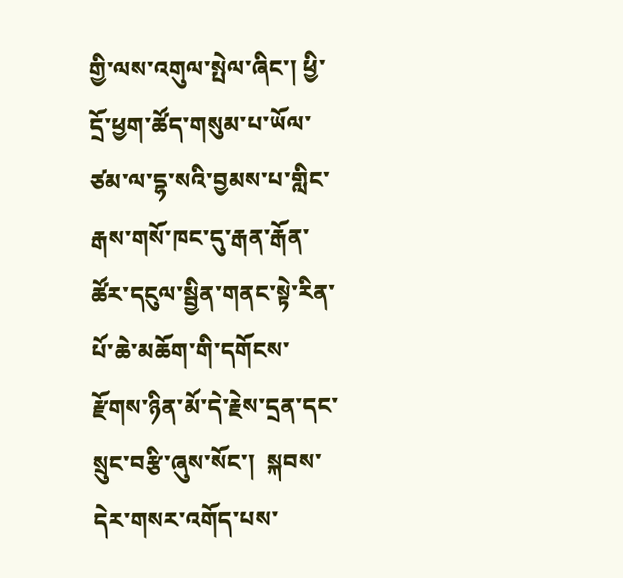གྱི་ལས་འགུལ་སྤེལ་ཞིང་། ཕྱི་དྲོ་ཕྱག་ཚོད་གསུམ་པ་ཡོལ་ཙམ་ལ་དྷ་སའི་བྱམས་པ་གླིང་རྒས་གསོ་ཁང་དུ་རྒན་རྒོན་ཚོར་དངུལ་སྦྱིན་གནང་སྟེ་རིན་པོ་ཆེ་མཆོག་གི་དགོངས་རྫོགས་ཉིན་མོ་དེ་རྗེས་དྲན་དང་སྲུང་བརྩི་ཞུས་སོང་།  སྐབས་དེར་གསར་འགོད་པས་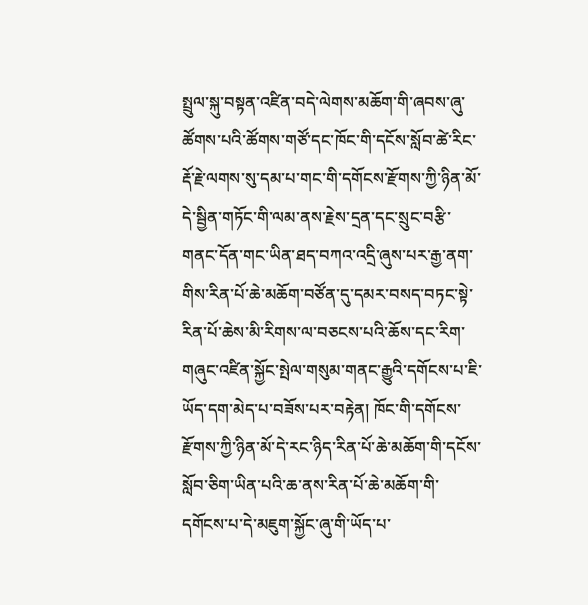སྤྲུལ་སྐུ་བསྟན་འཛིན་བདེ་ལེགས་མཆོག་གི་ཞབས་ཞུ་ཚོགས་པའི་ཚོགས་གཙོ་དང་ཁོང་གི་དངོས་སློབ་ཚེ་རིང་རྡོ་རྗེ་ལགས་སུ་དམ་པ་གང་གི་དགོངས་རྫོགས་ཀྱི་ཉིན་མོ་དེ་སྦྱིན་གཏོང་གི་ལམ་ནས་རྗེས་དྲན་དང་སྲུང་བརྩི་གནང་དོན་གང་ཡིན་ཐད་བཀའ་འདྲི་ཞུས་པར་རྒྱ་ནག་གིས་རིན་པོ་ཆེ་མཆོག་བཙོན་དུ་དམར་བསད་བཏང་སྟེ་རིན་པོ་ཆེས་མི་རིགས་ལ་བཅངས་པའི་ཆོས་དང་རིག་གཞུང་འཛིན་སྐྱོང་སྤེལ་གསུམ་གནང་རྒྱུའི་དགོངས་པ་ཇི་ཡོད་དག་མེད་པ་བཟོས་པར་བརྟེན། ཁོང་གི་དགོངས་རྫོགས་ཀྱི་ཉིན་མོ་དེ་རང་ཉིད་རིན་པོ་ཆེ་མཆོག་གི་དངོས་སློབ་ཅིག་ཡིན་པའི་ཆ་ནས་རིན་པོ་ཆེ་མཆོག་གི་དགོངས་པ་དེ་མཇུག་སྐྱོང་ཞུ་གི་ཡོད་པ་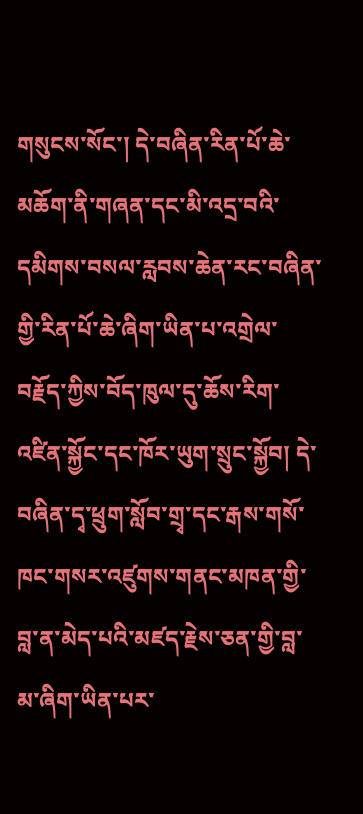གསུངས་སོང་། དེ་བཞིན་རིན་པོ་ཆེ་མཆོག་ནི་གཞན་དང་མི་འདྲ་བའི་དམིགས་བསལ་རླབས་ཆེན་རང་བཞིན་གྱི་རིན་པོ་ཆེ་ཞིག་ཡིན་པ་འགྲེལ་བརྗོད་ཀྱིས་བོད་ཁུལ་དུ་ཆོས་རིག་འཛིན་སྐྱོང་དང་ཁོར་ཡུག་སྲུང་སྐྱོབ། དེ་བཞིན་དྭ་ཕྲུག་སློབ་གྲྭ་དང་རྒས་གསོ་ཁང་གསར་འཛུགས་གནང་མཁན་གྱི་བླ་ན་མེད་པའི་མཛད་རྗེས་ཅན་གྱི་བླ་མ་ཞིག་ཡིན་པར་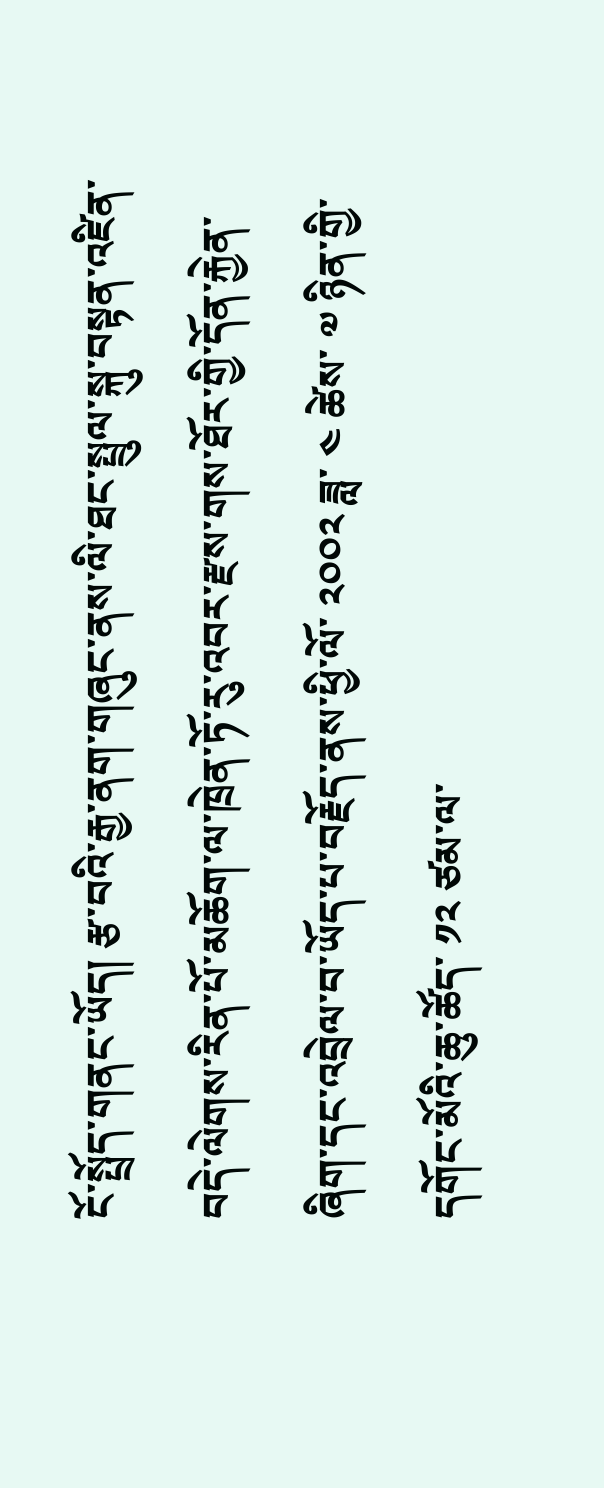ངོ་སྤྲོད་གནང་ཡོད། རྩ་བའི་རྒྱ་ནག་གཞུང་ནས་ལི་ཐང་སྤྲུལ་སྐུ་བསྟན་འཛིན་བདེ་ལེགས་རིན་པོ་མཆོག་ལ་ཁྲེན་ཏོ་རུ་འབར་རྫས་གས་ཐོར་གྱི་དོན་རྐྱེན་ཞིག་དང་འབྲེལ་བ་ཡོད་པ་བརྗོད་ནས་ཕྱི་ལོ་ ༢༠༠༢ ཟླ་ ༤ ཚེས་ ༧ ཉིན་གྱི་དགོང་མོའི་ཆུ་ཚོད་ ༡༢ ཙམ་ལ་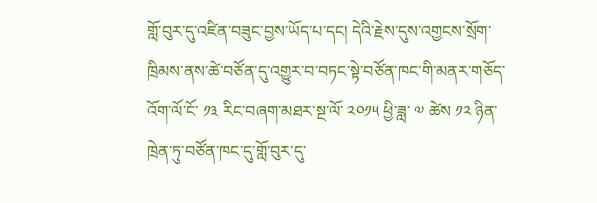གློ་བུར་དུ་འཛིན་བཟུང་བྱས་ཡོད་པ་དང། དེའི་རྗེས་དུས་འགྱངས་སྲོག་ཁྲིམས་ནས་ཚེ་བཙོན་དུ་འགྱུར་བ་བཏང་སྟེ་བཙོན་ཁང་གི་མནར་གཅོད་འོག་ལོ་ངོ་ ༡༣ རིང་བཞག་མཐར་སྔ་ལོ་ ༢༠༡༥ ཕྱི་ཟླ་ ༧ ཚེས ༡༢ ཉིན་ཁྲེན་ཏུ་བཙོན་ཁང་དུ་གློ་བུར་དུ་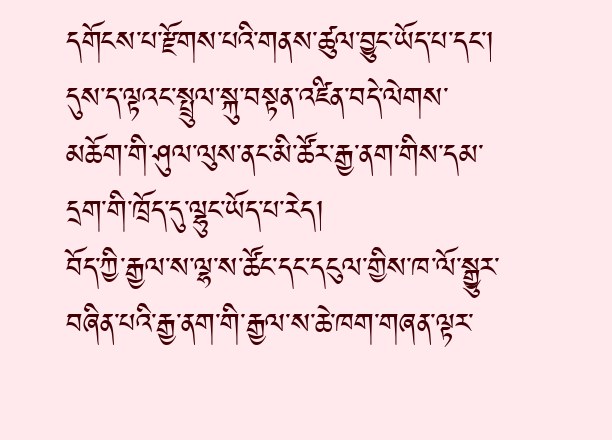དགོངས་པ་རྫོགས་པའི་གནས་ཚུལ་བྱུང་ཡོད་པ་དང་། དུས་ད་ལྟའང་སྤྲུལ་སྐུ་བསྟན་འཛིན་བདེ་ལེགས་མཆོག་གི་ཤུལ་ལུས་ནང་མི་ཚོར་རྒྱ་ནག་གིས་དམ་དྲག་གི་ཁྲོད་དུ་ལྷུང་ཡོད་པ་རེད།
བོད་ཀྱི་རྒྱལ་ས་ལྷ་ས་ཚོང་དང་དངུལ་གྱིས་ཁ་ལོ་སྒྱུར་བཞིན་པའི་རྒྱ་ནག་གི་རྒྱལ་ས་ཆེ་ཁག་གཞན་ལྟར་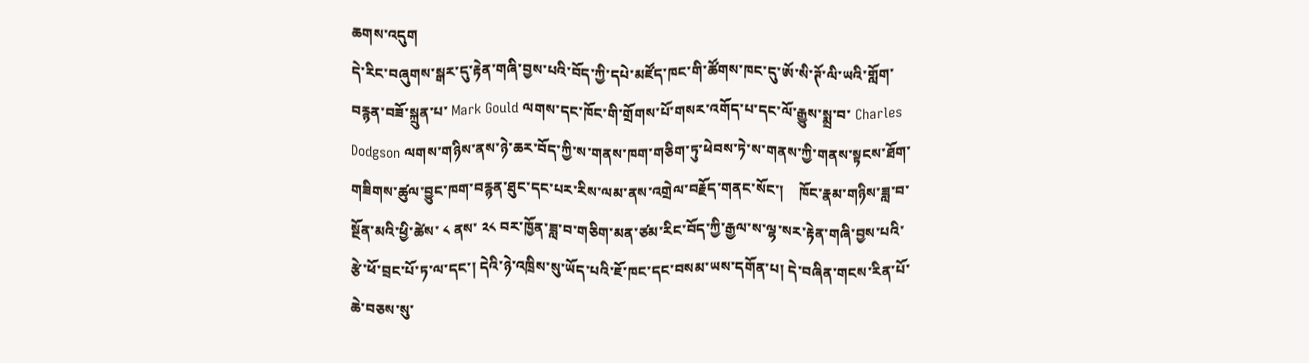ཆགས་འདུག
དེ་རིང་བཞུགས་སྒར་དུ་རྟེན་གཞི་བྱས་པའི་བོད་ཀྱི་དཔེ་མཛོད་ཁང་གི་ཚོགས་ཁང་དུ་ཨོ་སི་ཊོ་ལི་ཡའི་གློག་བརྙན་བཟོ་སྐྲུན་པ་ Mark Gould ལགས་དང་ཁོང་གི་གྲོགས་པོ་གསར་འགོད་པ་དང་ལོ་རྒྱུས་སྨྲ་བ་ Charles Dodgson ལགས་གཉིས་ནས་ཉེ་ཆར་བོད་ཀྱི་ས་གནས་ཁག་གཅིག་ཏུ་ཕེབས་ཏེ་ས་གནས་ཀྱི་གནས་སྟངས་ཐོག་གཟིགས་ཚུལ་བྱུང་ཁག་བརྙན་ཐུང་དང་པར་རིས་ལམ་ནས་འགྲེལ་བརྗོད་གནང་སོང་།    ཁོང་རྣམ་གཉིས་ཟླ་བ་སྔོན་མའི་ཕྱི་ཚེས་ ༨ ནས་ ༢༨ བར་ཁྱོན་ཟླ་བ་གཅིག་མན་ཙམ་རིང་བོད་ཀྱི་རྒྱལ་ས་ལྷ་སར་རྟེན་གཞི་བྱས་པའི་རྩེ་ཕོ་བྲང་པོ་ཏ་ལ་དང་། དེའི་ཉེ་འཁྲིས་སུ་ཡོད་པའི་ཇོ་ཁང་དང་བསམ་ཡས་དགོན་པ། དེ་བཞིན་གངས་རིན་པོ་ཆེ་བཅས་སུ་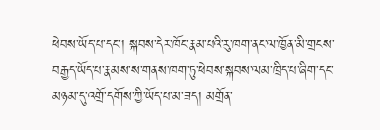ཕེབས་ཡོད་པ་དང་། སྐབས་དེར་ཁོང་རྣམ་པའི་རུ་ཁག་ནང་ལ་ཁྱོན་མི་གྲངས་བརྒྱད་ཡོད་པ་རྣམས་ས་གནས་ཁག་ཏུ་ཕེབས་སྐབས་ལམ་ཁྲིད་པ་ཞིག་དང་མཉམ་དུ་འགྲོ་དགོས་ཀྱི་ཡོད་པ་མ་ཟད། མགྲོན་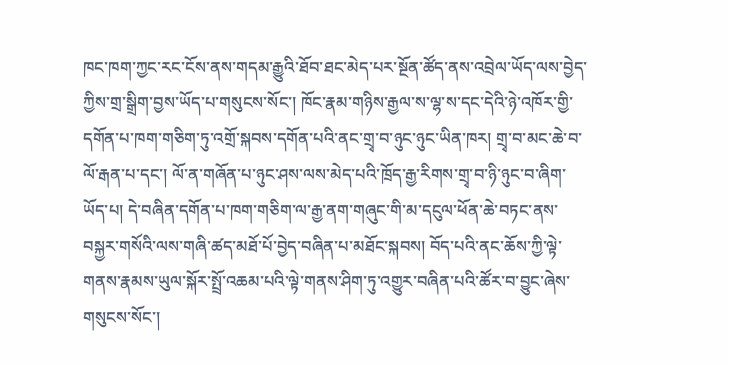ཁང་ཁག་ཀྱང་རང་ངོས་ནས་གདམ་རྒྱུའི་ཐོབ་ཐང་མེད་པར་སྔོན་ཚོད་ནས་འབྲེལ་ཡོད་ལས་བྱེད་ཀྱིས་གྲ་སྒྲིག་བྱས་ཡོད་པ་གསུངས་སོང་། ཁོང་རྣམ་གཉིས་རྒྱལ་ས་ལྷ་ས་དང་དེའི་ཉེ་འཁོར་གྱི་དགོན་པ་ཁག་གཅིག་ཏུ་འགྲོ་སྐབས་དགོན་པའི་ནང་གྲྭ་བ་ཉུང་ཉུང་ཡིན་ཁར། གྲྭ་བ་མང་ཆེ་བ་ལོ་རྒན་པ་དང་། ལོ་ན་གཞོན་པ་ཉུང་ཤས་ལས་མེད་པའི་ཁྲོད་རྒྱ་རིགས་གྲྭ་བ་ཉི་ཉུང་བ་ཞིག་ཡོད་པ། དེ་བཞིན་དགོན་པ་ཁག་གཅིག་ལ་རྒྱ་ནག་གཞུང་གི་མ་དངུལ་ཕོན་ཆེ་བཏང་ནས་བསྐྱར་གསོའི་ལས་གཞི་ཚད་མཐོ་པོ་བྱེད་བཞིན་པ་མཐོང་སྐབས། བོད་པའི་ནང་ཆོས་ཀྱི་ལྟེ་གནས་རྣམས་ཡུལ་སྐོར་སྤྲོ་འཆམ་པའི་ལྟེ་གནས་ཤིག་ཏུ་འགྱུར་བཞིན་པའི་ཚོར་བ་བྱུང་ཞེས་གསུངས་སོང་།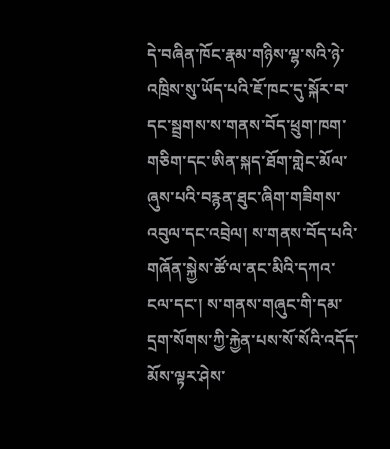དེ་བཞིན་ཁོང་རྣམ་གཉིས་ལྷ་སའི་ཉེ་འཁྲིས་སུ་ཡོད་པའི་ཇོ་ཁང་དུ་སྐོར་བ་དང་སྦྲགས་ས་གནས་བོད་ཕྲུག་ཁག་གཅིག་དང་ཨིན་སྐད་ཐོག་གླེང་མོལ་ཞུས་པའི་བརྙན་ཐུང་ཞིག་གཟིགས་འབུལ་དང་འབྲེལ། ས་གནས་བོད་པའི་གཞོན་སྐྱེས་ཚོ་ལ་ནང་མིའི་དཀའ་ངལ་དང་། ས་གནས་གཞུང་གི་དམ་དྲག་སོགས་ཀྱི་རྐྱེན་པས་སོ་སོའི་འདོད་མོས་ལྟར་ཤེས་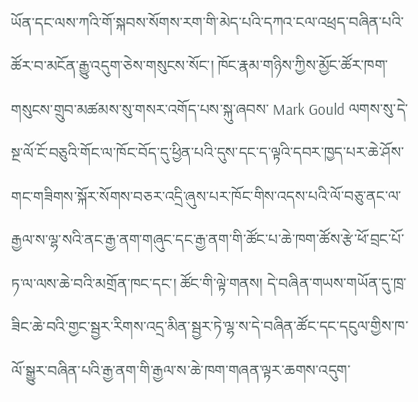ཡོན་དང་ལས་ཀའི་གོ་སྐབས་སོགས་རག་གི་མེད་པའི་དཀའ་ངལ་འཕྲད་བཞིན་པའི་ཚོར་བ་མངོན་རྒྱུ་འདུག་ཅེས་གསུངས་སོང་། ཁོང་རྣམ་གཉིས་ཀྱིས་མྱོང་ཚོར་ཁག་གསུངས་གྲུབ་མཚམས་སུ་གསར་འགོད་པས་སྐུ་ཞབས་ Mark Gould ལགས་སུ་དེ་སྔ་ལོ་ངོ་བཅུའི་གོང་ལ་ཁོང་བོད་དུ་ཕྱིན་པའི་དུས་དང་ད་ལྟའི་དབར་ཁྱད་པར་ཆེ་ཤོས་གང་གཟིགས་སྐོར་སོགས་བཅར་འདྲི་ཞུས་པར་ཁོང་གིས་འདས་པའི་ལོ་བཅུ་ནང་ལ་རྒྱལ་ས་ལྷ་སའི་ནང་རྒྱ་ནག་གཞུང་དང་རྒྱ་ནག་གི་ཚོང་པ་ཆེ་ཁག་ཚོས་རྩེ་ཕོ་བྲང་པོ་ཏ་ལ་ལས་ཆེ་བའི་མགྲོན་ཁང་དང་། ཚོང་གི་ལྟེ་གནས། དེ་བཞིན་གཡས་གཡོན་དུ་ཁྲ་ཟིང་ཆེ་བའི་གྱང་སྦྱར་རིགས་འདྲ་མིན་སྦྱར་ཏེ་ལྷ་ས་དེ་བཞིན་ཚོང་དང་དངུལ་གྱིས་ཁ་ལོ་སྒྱུར་བཞིན་པའི་རྒྱ་ནག་གི་རྒྱལ་ས་ཆེ་ཁག་གཞན་ལྟར་ཆགས་འདུག་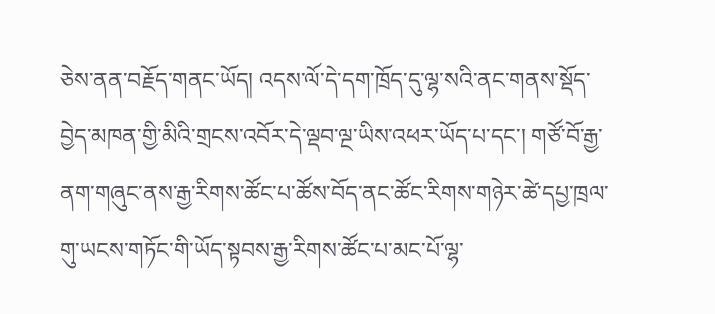ཅེས་ནན་བརྗོད་གནང་ཡོད། འདས་ལོ་དེ་དག་ཁྲོད་དུ་ལྷ་སའི་ནང་གནས་སྡོད་བྱེད་མཁན་གྱི་མིའི་གྲངས་འབོར་དེ་ལྡབ་ལྔ་ཡིས་འཕར་ཡོད་པ་དང་། གཙོ་བོ་རྒྱ་ནག་གཞུང་ནས་རྒྱ་རིགས་ཚོང་པ་ཚོས་བོད་ནང་ཚོང་རིགས་གཉེར་ཚེ་དཔྱ་ཁྲལ་གུ་ཡངས་གཏོང་གི་ཡོད་སྟབས་རྒྱ་རིགས་ཚོང་པ་མང་པོ་ལྷ་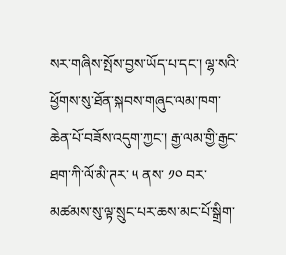སར་གཞིས་སྤོས་བྱས་ཡོད་པ་དང་། ལྷ་སའི་ཕྱོགས་སུ་ཐོན་སྐབས་གཞུང་ལམ་ཁག་ཆེན་པོ་བཟོས་འདུག་ཀྱང་། རྒྱ་ལམ་གྱི་རྒྱང་ཐག་ཀི་ལོ་མི་ཊར་ ༥ ནས་ ༡༠ བར་མཚམས་སུ་ལྟ་སྲུང་པར་ཆས་མང་པོ་སྒྲིག་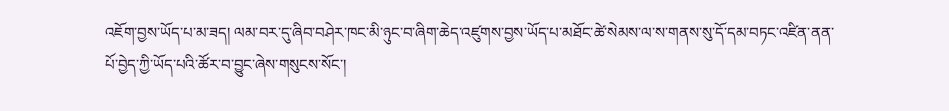འཇོག་བྱས་ཡོད་པ་མ་ཟད། ལམ་བར་དུ་ཞིབ་བཤེར་ཁང་མི་ཉུང་བ་ཞིག་ཆེད་འཛུགས་བྱས་ཡོད་པ་མཐོང་ཚེ་སེམས་ལ་ས་གནས་སུ་དོ་དམ་བཏང་འཛིན་ནན་པོ་བྱེད་ཀྱི་ཡོད་པའི་ཚོར་བ་བྱུང་ཞེས་གསུངས་སོང་།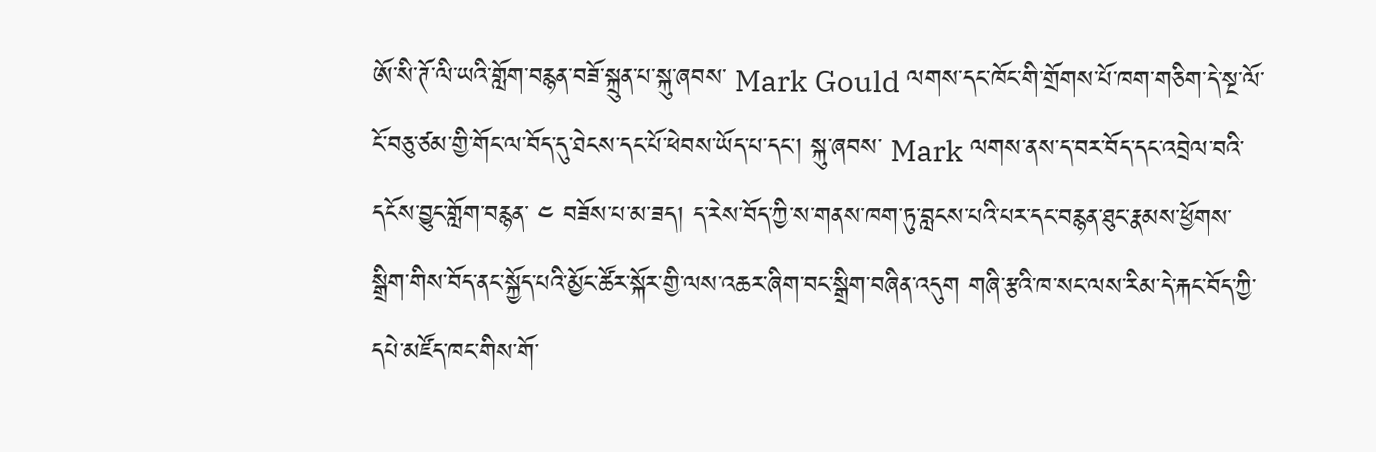ཨོ་སི་ཊོ་ལི་ཡའི་གློག་བརྙན་བཟོ་སྐྲུན་པ་སྐུ་ཞབས་ Mark Gould ལགས་དང་ཁོང་གི་གྲོགས་པོ་ཁག་གཅིག་དེ་སྔ་ལོ་ངོ་བཅུ་ཙམ་གྱི་གོང་ལ་བོད་དུ་ཐེངས་དང་པོ་ཕེབས་ཡོད་པ་དང་། སྐུ་ཞབས་ Mark ལགས་ནས་ད་བར་བོད་དང་འབྲེལ་བའི་དངོས་བྱུང་གློག་བརྙན་ ༤ བཟོས་པ་མ་ཟད། ད་རེས་བོད་ཀྱི་ས་གནས་ཁག་ཏུ་བླངས་པའི་པར་དང་བརྙན་ཐུང་རྣམས་ཕྱོགས་སྒྲིག་གིས་བོད་ནང་སྐྱོད་པའི་མྱོང་ཚོར་སྐོར་གྱི་ལས་འཆར་ཞིག་བང་སྒྲིག་བཞིན་འདུག གཞི་རྩའི་ཁ་སང་ལས་རིམ་དེ་རྐང་བོད་ཀྱི་དཔེ་མཛོད་ཁང་གིས་གོ་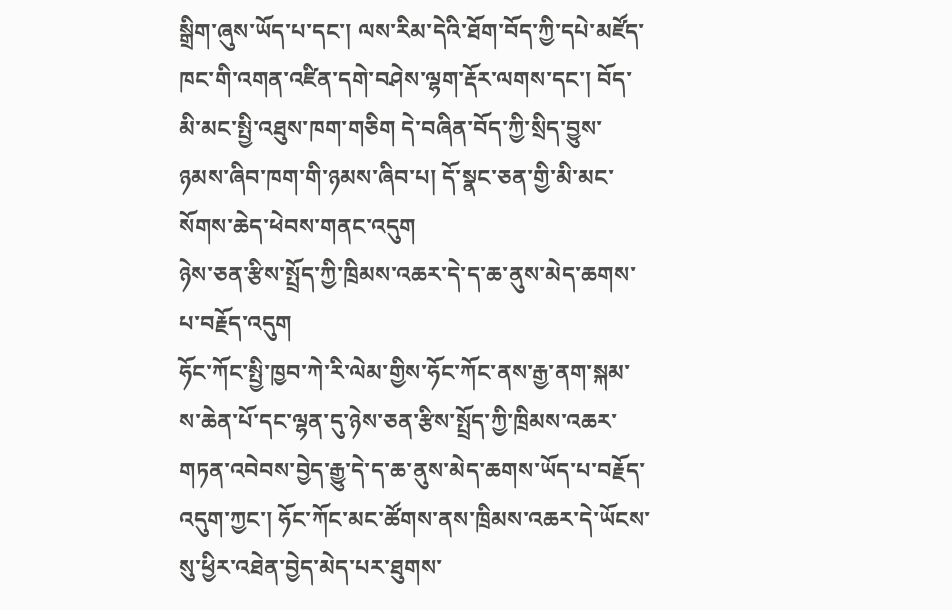སྒྲིག་ཞུས་ཡོད་པ་དང་། ལས་རིམ་དེའི་ཐོག་བོད་ཀྱི་དཔེ་མཛོད་ཁང་གི་འགན་འཛིན་དགེ་བཤེས་ལྷག་རྡོར་ལགས་དང་། བོད་མི་མང་སྤྱི་འཐུས་ཁག་གཅིག དེ་བཞིན་བོད་ཀྱི་སྲིད་བྱུས་ཉམས་ཞིབ་ཁག་གི་ཉམས་ཞིབ་པ། དོ་སྣང་ཅན་གྱི་མི་མང་སོགས་ཆེད་ཕེབས་གནང་འདུག
ཉེས་ཅན་རྩིས་སྤྲོད་ཀྱི་ཁྲིམས་འཆར་དེ་ད་ཆ་ནུས་མེད་ཆགས་པ་བརྗོད་འདུག
ཧོང་ཀོང་སྤྱི་ཁྱབ་ཀེ་རི་ལེམ་གྱིས་ཧོང་ཀོང་ནས་རྒྱ་ནག་སྐམ་ས་ཆེན་པོ་དང་ལྷན་དུ་ཉེས་ཅན་རྩིས་སྤྲོད་ཀྱི་ཁྲིམས་འཆར་གཏན་འབེབས་བྱེད་རྒྱུ་དེ་ད་ཆ་ནུས་མེད་ཆགས་ཡོད་པ་བརྗོད་འདུག་ཀྱང་། ཧོང་ཀོང་མང་ཚོགས་ནས་ཁྲིམས་འཆར་དེ་ཡོངས་སུ་ཕྱིར་འཐེན་བྱེད་མེད་པར་ཐུགས་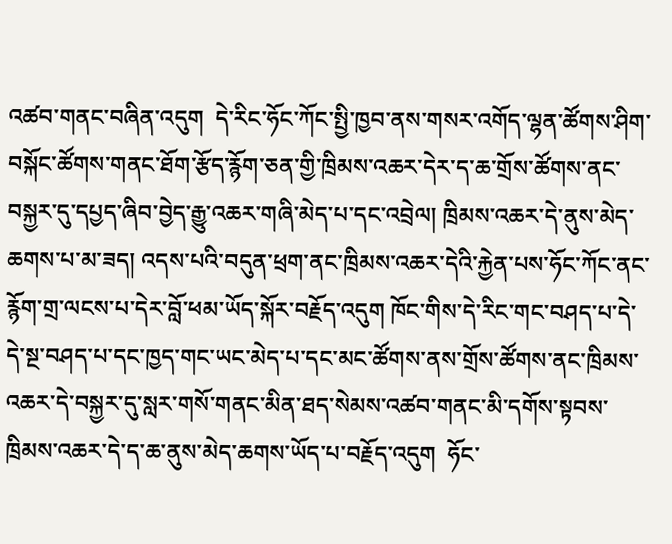འཚབ་གནང་བཞིན་འདུག  དེ་རིང་ཧོང་ཀོང་སྤྱི་ཁྱབ་ནས་གསར་འགོད་ལྷན་ཚོགས་ཤིག་བསྐོང་ཚོགས་གནང་ཐོག་རྩོད་རྙོག་ཅན་གྱི་ཁྲིམས་འཆར་དེར་ད་ཆ་གྲོས་ཚོགས་ནང་བསྐྱར་དུ་དཔྱད་ཞིབ་བྱེད་རྒྱུ་འཆར་གཞི་མེད་པ་དང་འབྲེལ། ཁྲིམས་འཆར་དེ་ནུས་མེད་ཆགས་པ་མ་ཟད། འདས་པའི་བདུན་ཕྲག་ནང་ཁྲིམས་འཆར་དེའི་རྐྱེན་པས་ཧོང་ཀོང་ནང་རྙོག་གྲ་ལངས་པ་དེར་བློ་ཕམ་ཡོད་སྐོར་བརྗོད་འདུག ཁོང་གིས་དེ་རིང་གང་བཤད་པ་དེ་དེ་སྔ་བཤད་པ་དང་ཁྱད་གང་ཡང་མེད་པ་དང་མང་ཚོགས་ནས་གྲོས་ཚོགས་ནང་ཁྲིམས་འཆར་དེ་བསྐྱར་དུ་སླར་གསོ་གནང་མིན་ཐད་སེམས་འཚབ་གནང་མི་དགོས་སྟབས་ཁྲིམས་འཆར་དེ་ད་ཆ་ནུས་མེད་ཆགས་ཡོད་པ་བརྗོད་འདུག  ཧོང་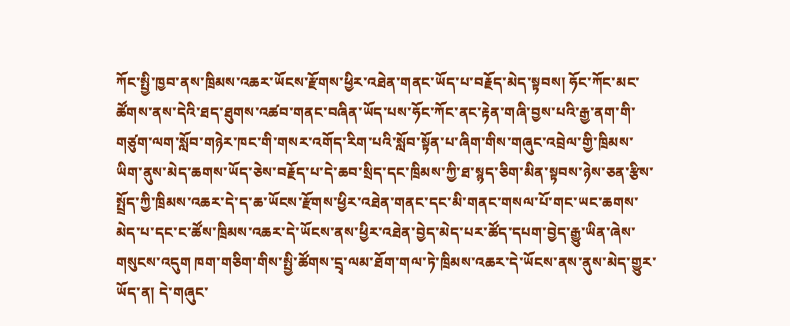ཀོང་སྤྱི་ཁྱབ་ནས་ཁྲིམས་འཆར་ཡོངས་རྫོགས་ཕྱིར་འཐེན་གནང་ཡོད་པ་བརྗོད་མེད་སྟབས། ཧོང་ཀོང་མང་ཚོགས་ནས་དེའི་ཐད་ཐུགས་འཚབ་གནང་བཞིན་ཡོད་པས་ཧོང་ཀོང་ནང་རྟེན་གཞི་བྱས་པའི་རྒྱ་ནག་གི་གཙུག་ལག་སློབ་གཉེར་ཁང་གི་གསར་འགོད་རིག་པའི་སློབ་སྟོན་པ་ཞིག་གིས་གཞུང་འབྲེལ་གྱི་ཁྲིམས་ཡིག་ནུས་མེད་ཆགས་ཡོད་ཅེས་བརྗོད་པ་དེ་ཆབ་སྲིད་དང་ཁྲིམས་ཀྱི་ཐ་སྙད་ཅིག་མིན་སྟབས་ཉེས་ཅན་རྩིས་སྤྲོད་ཀྱི་ཁྲིམས་འཆར་དེ་ད་ཆ་ཡོངས་རྫོགས་ཕྱིར་འཐེན་གནང་དང་མི་གནང་གསལ་པོ་གང་ཡང་ཆགས་མེད་པ་དང་ང་ཚོས་ཁྲིམས་འཆར་དེ་ཡོངས་ནས་ཕྱིར་འཐེན་བྱེད་མེད་པར་ཚོད་དཔག་བྱེད་རྒྱུ་ཡིན་ཞེས་གསུངས་འདུག ཁག་གཅིག་གིས་སྤྱི་ཚོགས་དྲྭ་ལམ་ཐོག་གལ་ཏེ་ཁྲིམས་འཆར་དེ་ཡོངས་ནས་ནུས་མེད་གྱུར་ཡོད་ན། དེ་གཞུང་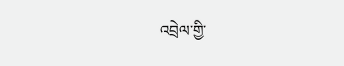འབྲེལ་གྱི་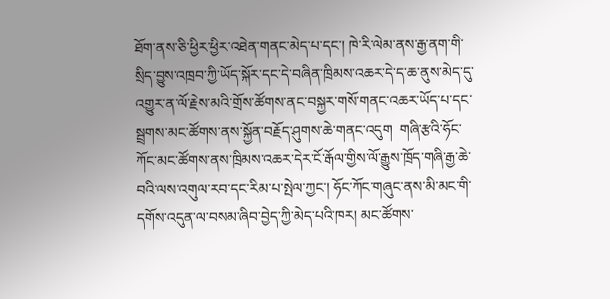ཐོག་ནས་ཅི་ཕྱིར་ཕྱིར་འཐེན་གནང་མེད་པ་དང་། ཁེ་རི་ལེམ་ནས་རྒྱ་ནག་གི་སྲིད་བྱུས་འཁྲབ་ཀྱི་ཡོད་སྐོར་དང་དེ་བཞིན་ཁྲིམས་འཆར་དེ་ད་ཆ་ནུས་མེད་དུ་འགྱུར་ན་ལོ་རྗེས་མའི་གྲོས་ཚོགས་ནང་བསྐྱར་གསོ་གནང་འཆར་ཡོད་པ་དང་སྦྲགས་མང་ཚོགས་ནས་སྐྱོན་བརྗོད་ཤུགས་ཆེ་གནང་འདུག  གཞི་རྩའི་ཧོང་ཀོང་མང་ཚོགས་ནས་ཁྲིམས་འཆར་དེར་ངོ་རྒོལ་གྱིས་ལོ་རྒྱུས་ཁྲོད་གཞི་རྒྱ་ཆེ་བའི་ལས་འགུལ་རབ་དང་རིམ་པ་སྤེལ་ཀྱང་། ཧོང་ཀོང་གཞུང་ནས་མི་མང་གི་དགོས་འདུན་ལ་བསམ་ཞིབ་བྱེད་ཀྱི་མེད་པའི་ཁར། མང་ཚོགས་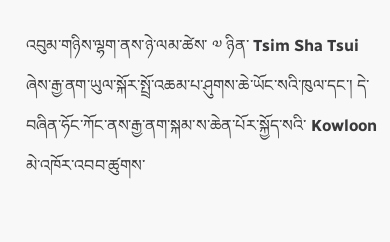འབུམ་གཉིས་ལྷག་ནས་ཉེ་ལམ་ཚེས་ ༧ ཉིན་ Tsim Sha Tsui ཞེས་རྒྱ་ནག་ཡུལ་སྐོར་སྤྲོ་འཆམ་པ་ཤུགས་ཆེ་ཡོང་སའི་ཁུལ་དང་། དེ་བཞིན་ཧོང་ཀོང་ནས་རྒྱ་ནག་སྐམ་ས་ཆེན་པོར་སྐྱོད་སའི་ Kowloon མེ་འཁོར་འབབ་ཚུགས་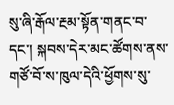སུ་ཞི་རྒོལ་རྔམ་སྟོན་གནང་བ་དང་། སྐབས་དེར་མང་ཚོགས་ནས་གཙོ་བོ་ས་ཁུལ་དེའི་ཕྱོགས་སུ་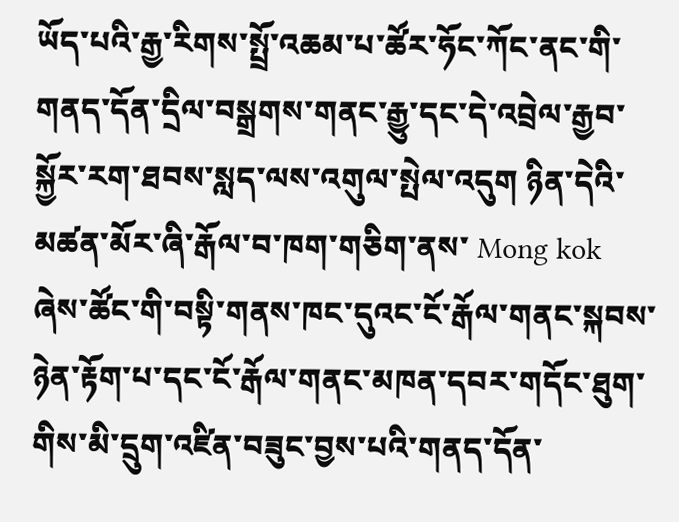ཡོད་པའི་རྒྱ་རིགས་སྤྲོ་འཆམ་པ་ཚོར་ཧོང་ཀོང་ནང་གི་གནད་དོན་དྲིལ་བསྒྲགས་གནང་རྒྱུ་དང་དེ་འབྲེལ་རྒྱབ་སྐྱོར་རག་ཐབས་སླད་ལས་འགུལ་སྤེལ་འདུག ཉིན་དེའི་མཚན་མོར་ཞི་རྒོལ་བ་ཁག་གཅིག་ནས་ Mong kok ཞེས་ཚོང་གི་བསྟི་གནས་ཁང་དུའང་ངོ་རྒོལ་གནང་སྐབས་ཉེན་རྟོག་པ་དང་ངོ་རྒོལ་གནང་མཁན་དབར་གདོང་ཐུག་གིས་མི་དྲུག་འཛིན་བཟུང་བྱས་པའི་གནད་དོན་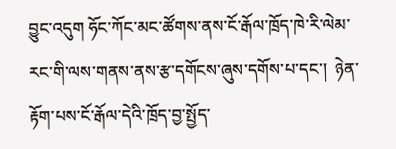བྱུང་འདུག ཧོང་ཀོང་མང་ཚོགས་ནས་ངོ་རྒོལ་ཁྲོད་ཁེ་རི་ལེམ་རང་གི་ལས་གནས་ནས་རྩ་དགོངས་ཞུས་དགོས་པ་དང་།  ཉེན་རྟོག་པས་ངོ་རྒོལ་དེའི་ཁྲོད་བྱ་སྤྱོད་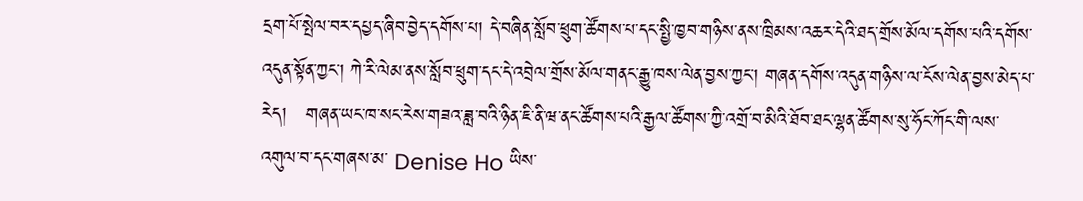དྲག་པོ་སྤེལ་བར་དཔྱད་ཞིབ་བྱེད་དགོས་པ། དེ་བཞིན་སློབ་ཕྲུག་ཚོགས་པ་དང་སྤྱི་ཁྱབ་གཉིས་ནས་ཁྲིམས་འཆར་དེའི་ཐད་གྲོས་མོལ་དགོས་པའི་དགོས་འདུན་སྟོན་ཀྱང་། ཀེ་རི་ལེམ་ནས་སློབ་ཕྲུག་དང་དེ་འབྲེལ་གྲོས་མོལ་གནང་རྒྱུ་ཁས་ལེན་བྱས་ཀྱང་། གཞན་དགོས་འདུན་གཉིས་ལ་ངོས་ལེན་བྱས་མེད་པ་རེད།   གཞན་ཡང་ཁ་སང་རེས་གཟའ་ཟླ་བའི་ཉིན་ཇི་ནི་ཝ་ནང་ཚོགས་པའི་རྒྱལ་ཚོགས་ཀྱི་འགྲོ་བ་མིའི་ཐོབ་ཐང་ལྷན་ཚོགས་སུ་ཧོང་ཀོང་གི་ལས་འགུལ་བ་དང་གཞས་མ་ Denise Ho ཡིས་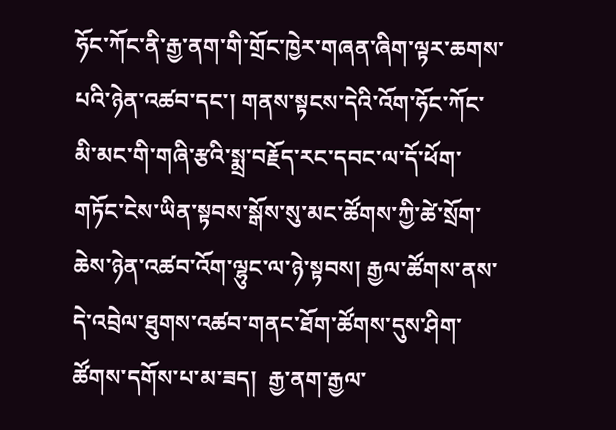ཧོང་ཀོང་ནི་རྒྱ་ནག་གི་གྲོང་ཁྱེར་གཞན་ཞིག་ལྟར་ཆགས་པའི་ཉེན་འཚབ་དང་། གནས་སྟངས་དེའི་འོག་ཧོང་ཀོང་མི་མང་གི་གཞི་རྩའི་སྨྲ་བརྗོད་རང་དབང་ལ་དོ་ཕོག་གཏོང་ངེས་ཡིན་སྟབས་སྒོས་སུ་མང་ཚོགས་ཀྱི་ཚེ་སྲོག་ཆེས་ཉེན་འཚབ་འོག་ལྷུང་ལ་ཉེ་སྟབས། རྒྱལ་ཚོགས་ནས་དེ་འབྲེལ་ཐུགས་འཚབ་གནང་ཐོག་ཚོགས་དུས་ཤིག་ཚོགས་དགོས་པ་མ་ཟད།  རྒྱ་ནག་རྒྱལ་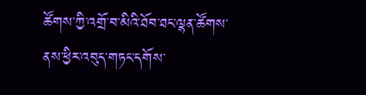ཚོགས་ཀྱི་འགྲོ་བ་མིའི་ཐོབ་ཐང་ལྷན་ཚོགས་ནས་ཕྱིར་འབུད་གཏང་དགོས་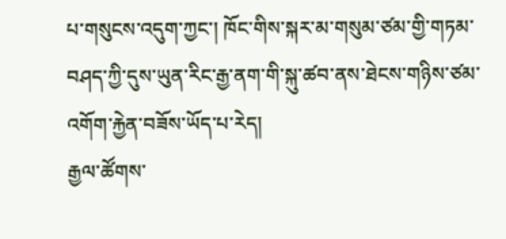པ་གསུངས་འདུག་ཀྱང་། ཁོང་གིས་སྐར་མ་གསུམ་ཙམ་གྱི་གཏམ་བཤད་ཀྱི་དུས་ཡུན་རིང་རྒྱ་ནག་གི་སྐུ་ཚབ་ནས་ཐེངས་གཉིས་ཙམ་འགོག་རྐྱེན་བཟོས་ཡོད་པ་རེད།
རྒྱལ་ཚོགས་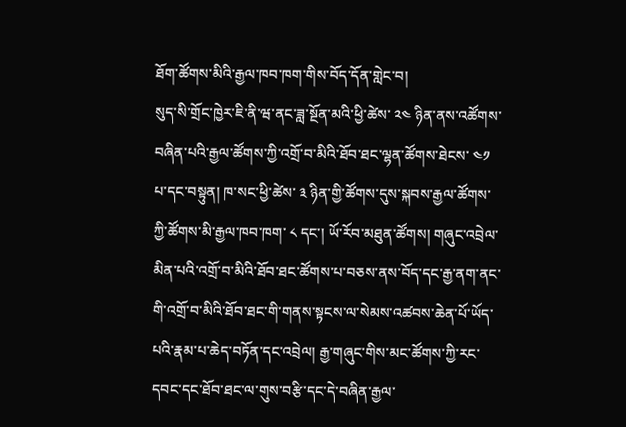ཐོག་ཚོགས་མིའི་རྒྱལ་ཁབ་ཁག་གིས་བོད་དོན་གླེང་བ།
སུད་སི་གྲོང་ཁྱེར་ཇི་ནི་ཝ་ནང་ཟླ་སྔོན་མའི་ཕྱི་ཚེས་ ༢༤ ཉིན་ནས་འཚོགས་བཞིན་པའི་རྒྱལ་ཚོགས་ཀྱི་འགྲོ་བ་མིའི་ཐོབ་ཐང་ལྷན་ཚོགས་ཐེངས་ ༤༡ པ་དང་བསྟུན། ཁ་སང་ཕྱི་ཚེས་ ༣ ཉིན་གྱི་ཚོགས་དུས་སྐབས་རྒྱལ་ཚོགས་ཀྱི་ཚོགས་མི་རྒྱལ་ཁབ་ཁག་ ༨ དང་། ཡོ་རོབ་མཐུན་ཚོགས། གཞུང་འབྲེལ་མིན་པའི་འགྲོ་བ་མིའི་ཐོབ་ཐང་ཚོགས་པ་བཅས་ནས་བོད་དང་རྒྱ་ནག་ནང་གི་འགྲོ་བ་མིའི་ཐོབ་ཐང་གི་གནས་སྟངས་ལ་སེམས་འཚབས་ཆེན་པོ་ཡོད་པའི་རྣམ་པ་ཆེད་བཏོན་དང་འབྲེལ། རྒྱ་གཞུང་གིས་མང་ཚོགས་ཀྱི་རང་དབང་དང་ཐོབ་ཐང་ལ་གུས་བརྩི་དང་དེ་བཞིན་རྒྱལ་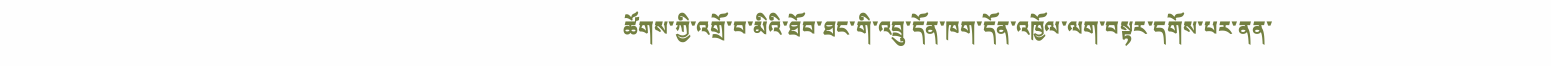ཚོགས་ཀྱི་འགྲོ་བ་མིའི་ཐོབ་ཐང་གི་འབྲུ་དོན་ཁག་དོན་འཁྱོལ་ལག་བསྟར་དགོས་པར་ནན་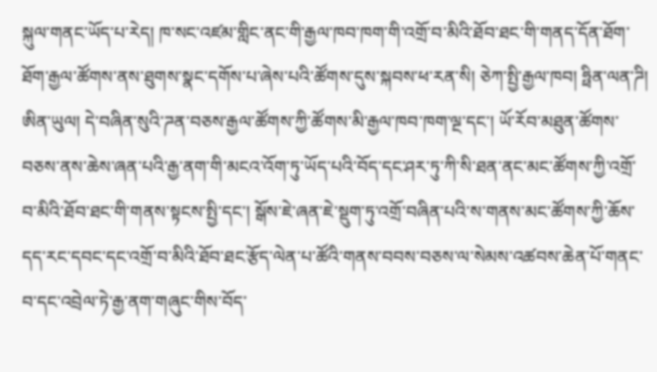སྐུལ་གནང་ཡོད་པ་རེད། ཁ་སང་འཛམ་གླིང་ནང་གི་རྒྱལ་ཁབ་ཁག་གི་འགྲོ་བ་མིའི་ཐོབ་ཐང་གི་གནད་དོན་ཐོག་ཐོག་རྒྱལ་ཚོགས་ནས་ཐུགས་སྣང་དགོས་པ་ཞེས་པའི་ཚོགས་དུས་སྐབས་ཕ་རན་སི། ཅེཀ་སྤྱི་རྒྱལ་ཁབ། ཧྥིན་ལན་ཌི། ཨིན་ཡུལ། དེ་བཞིན་སུའི་ཌན་བཅས་རྒྱལ་ཚོགས་ཀྱི་ཚོགས་མི་རྒྱལ་ཁབ་ཁག་ལྔ་དང་། ཡོ་རོབ་མཐུན་ཚོགས་བཅས་ནས་ཆེས་ཞན་པའི་རྒྱ་ནག་གི་མངའ་འོག་ཏུ་ཡོད་པའི་བོད་དང་ཤར་ཏུ་ཀི་སི་ཐན་ནང་མང་ཚོགས་ཀྱི་འགྲོ་བ་མིའི་ཐོབ་ཐང་གི་གནས་སྟངས་སྤྱི་དང་། སྒོས་ཇེ་ཞན་ཇེ་སྡུག་ཏུ་འགྲོ་བཞིན་པའི་ས་གནས་མང་ཚོགས་ཀྱི་ཆོས་དད་རང་དབང་དང་འགྲོ་བ་མིའི་ཐོབ་ཐང་རྩོད་ལེན་པ་ཚོའི་གནས་བབས་བཅས་ལ་སེམས་འཚབས་ཆེན་པོ་གནང་བ་དང་འབྲེལ་ཏེ་རྒྱ་ནག་གཞུང་གིས་བོད་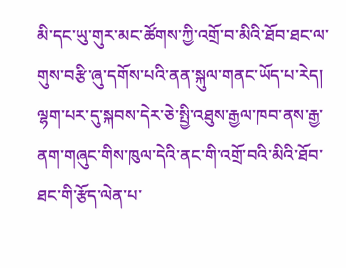མི་དང་ཡུ་གུར་མང་ཚོགས་ཀྱི་འགྲོ་བ་མིའི་ཐོབ་ཐང་ལ་གུས་བརྩི་ཞུ་དགོས་པའི་ནན་སྐུལ་གནང་ཡོད་པ་རེད། ལྷག་པར་དུ་སྐབས་དེར་ཅེ་སྤྱི་འཐུས་རྒྱལ་ཁབ་ནས་རྒྱ་ནག་གཞུང་གིས་ཁུལ་དེའི་ནང་གི་འགྲོ་བའི་མིའི་ཐོབ་ཐང་གི་རྩོད་ལེན་པ་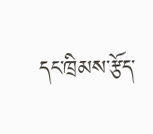དང་ཁྲིམས་རྩོད་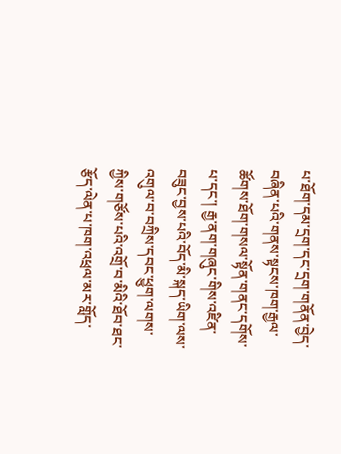པ་ཐོག་དམ་དྲག་དང་དྲག་གནོན་བྱེད་བཞིན་པའི་གནས་སྟངས་ཁག་རྒྱལ་ཚོགས་ཐོག་གསལ་སྟོན་གནང་དགོས་པ་དང་། རྒྱ་ནག་གཞུང་གིས་འཛིན་བཟུང་བྱས་པའི་བོད་མི་སྐད་ཡིག་ལས་འགུལ་བ་བཀྲིས་དབང་ཕྱུག་ལགས་ཀྱིས་གཙོས་པའི་འགྲོ་བ་མིའི་ཐོབ་ཐང་རྩོད་ལེན་པ་ཁག་འཕྲལ་མར་གློད་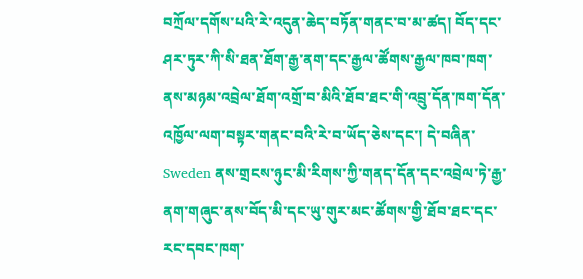བཀྲོལ་དགོས་པའི་རེ་འདུན་ཆེད་བཏོན་གནང་བ་མ་ཚད། བོད་དང་ཤར་ཏུར་ཀི་སི་ཐན་ཐོག་རྒྱ་ནག་དང་རྒྱལ་ཚོགས་རྒྱལ་ཁབ་ཁག་ནས་མཉམ་འབྲེལ་ཐོག་འགྲོ་བ་མིའི་ཐོབ་ཐང་གི་འབྲུ་དོན་ཁག་དོན་འཁྱོལ་ལག་བསྟར་གནང་བའི་རེ་བ་ཡོད་ཅེས་དང་། དེ་བཞིན་ Sweden ནས་གྲངས་ཉུང་མི་རིགས་ཀྱི་གནད་དོན་དང་འབྲེལ་ཏེ་རྒྱ་ནག་གཞུང་ནས་བོད་མི་དང་ཡུ་གུར་མང་ཚོགས་གྱི་ཐོབ་ཐང་དང་རང་དབང་ཁག་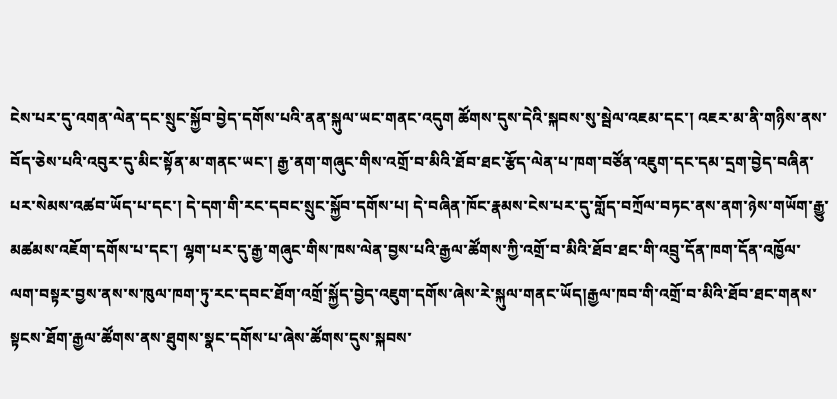ངེས་པར་དུ་འགན་ལེན་དང་སྲུང་སྐྱོབ་བྱེད་དགོས་པའི་ནན་སྐུལ་ཡང་གནང་འདུག ཚོགས་དུས་དེའི་སྐབས་སུ་སྦེལ་འཇམ་དང་། འཇར་མ་ནི་གཉིས་ནས་བོད་ཅེས་པའི་འབུར་དུ་མིང་སྟོན་མ་གནང་ཡང་། རྒྱ་ནག་གཞུང་གིས་འགྲོ་བ་མིའི་ཐོབ་ཐང་རྩོད་ལེན་པ་ཁག་བཙོན་འཇུག་དང་དམ་དྲག་བྱེད་བཞིན་པར་སེམས་འཚབ་ཡོད་པ་དང་། དེ་དག་གི་རང་དབང་སྲུང་སྐྱོབ་དགོས་པ། དེ་བཞིན་ཁོང་རྣམས་ངེས་པར་དུ་གློད་བཀྲོལ་བཏང་ནས་ནག་ཉེས་གཡོག་རྒྱུ་མཚམས་འཇོག་དགོས་པ་དང་། ལྷག་པར་དུ་རྒྱ་གཞུང་གིས་ཁས་ལེན་བྱས་པའི་རྒྱལ་ཚོགས་ཀྱི་འགྲོ་བ་མིའི་ཐོབ་ཐང་གི་འབྲུ་དོན་ཁག་དོན་འཁྱོལ་ལག་བསྟར་བྱས་ནས་ས་ཁུལ་ཁག་ཏུ་རང་དབང་ཐོག་འགྲོ་སྐྱོད་བྱེད་འཇུག་དགོས་ཞེས་རེ་སྐུལ་གནང་ཡོད།རྒྱལ་ཁབ་གི་འགྲོ་བ་མིའི་ཐོབ་ཐང་གནས་སྟངས་ཐོག་རྒྱལ་ཚོགས་ནས་ཐུགས་སྣང་དགོས་པ་ཞེས་ཚོགས་དུས་སྐབས་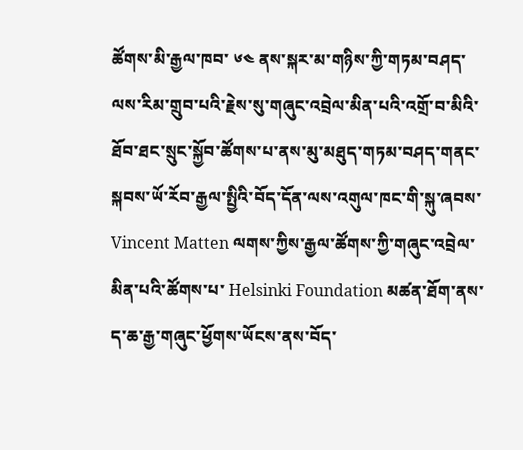ཚོགས་མི་རྒྱལ་ཁབ་ ༦༤ ནས་སྐར་མ་གཉིས་ཀྱི་གཏམ་བཤད་ལས་རིམ་གྲུབ་པའི་རྗེས་སུ་གཞུང་འབྲེལ་མིན་པའི་འགྲོ་བ་མིའི་ཐོབ་ཐང་སྲུང་སྐྱོབ་ཚོགས་པ་ནས་མུ་མཐུད་གཏམ་བཤད་གནང་སྐབས་ཡོ་རོབ་རྒྱལ་སྤྱིའི་བོད་དོན་ལས་འགུལ་ཁང་གི་སྐུ་ཞབས་ Vincent Matten ལགས་ཀྱིས་རྒྱལ་ཚོགས་ཀྱི་གཞུང་འབྲེལ་མིན་པའི་ཚོགས་པ་ Helsinki Foundation མཚན་ཐོག་ནས་ད་ཆ་རྒྱ་གཞུང་ཕྱོགས་ཡོངས་ནས་བོད་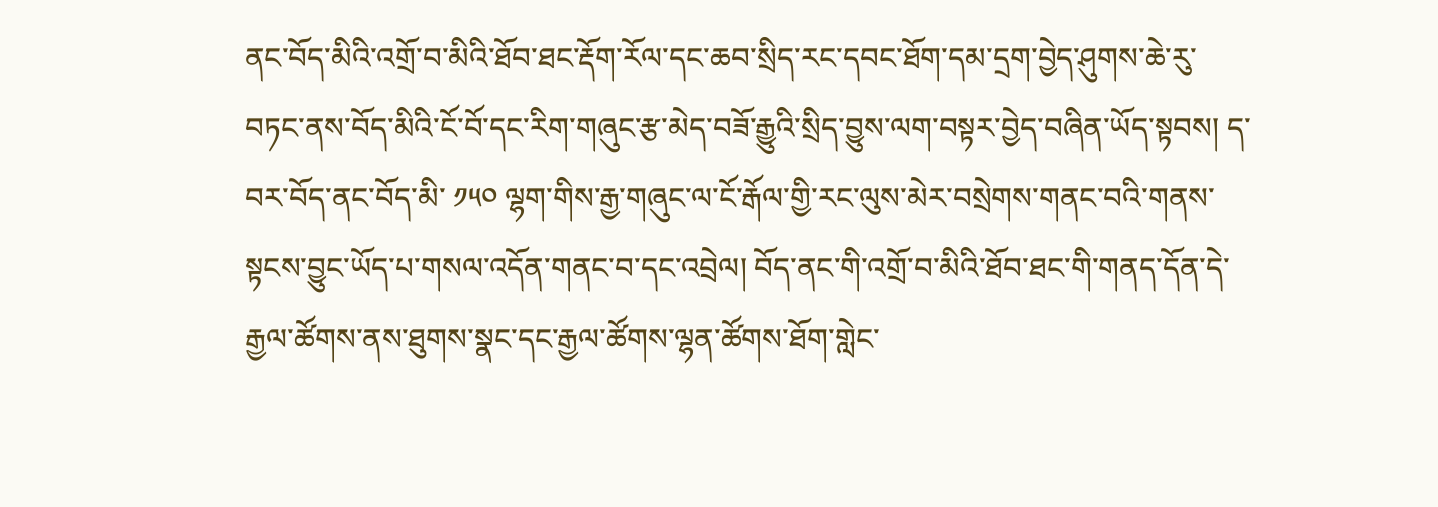ནང་བོད་མིའི་འགྲོ་བ་མིའི་ཐོབ་ཐང་རྡོག་རོལ་དང་ཆབ་སྲིད་རང་དབང་ཐོག་དམ་དྲག་བྱེད་ཤུགས་ཆེ་རུ་བཏང་ནས་བོད་མིའི་ངོ་བོ་དང་རིག་གཞུང་རྩ་མེད་བཟོ་རྒྱུའི་སྲིད་བྱུས་ལག་བསྟར་བྱེད་བཞིན་ཡོད་སྟབས། ད་བར་བོད་ནང་བོད་མི་ ༡༥༠ ལྷག་གིས་རྒྱ་གཞུང་ལ་ངོ་རྒོལ་གྱི་རང་ལུས་མེར་བསྲེགས་གནང་བའི་གནས་སྟངས་བྱུང་ཡོད་པ་གསལ་འདོན་གནང་བ་དང་འབྲེལ། བོད་ནང་གི་འགྲོ་བ་མིའི་ཐོབ་ཐང་གི་གནད་དོན་དེ་རྒྱལ་ཚོགས་ནས་ཐུགས་སྣང་དང་རྒྱལ་ཚོགས་ལྷན་ཚོགས་ཐོག་གླེང་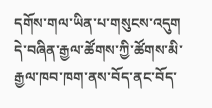དགོས་གལ་ཡིན་པ་གསུངས་འདུག དེ་བཞིན་རྒྱལ་ཚོགས་ཀྱི་ཚོགས་མི་རྒྱལ་ཁབ་ཁག་ནས་བོད་ནང་བོད་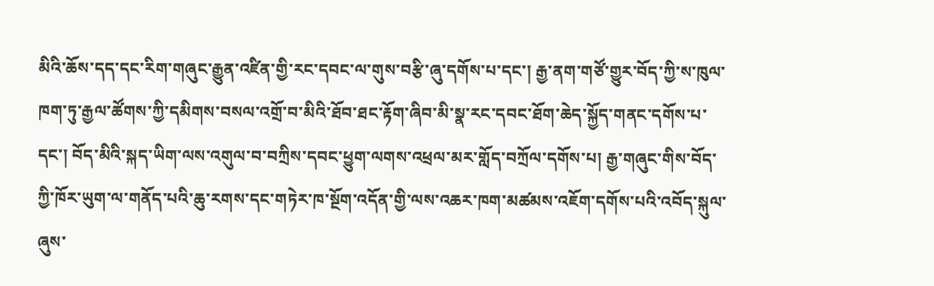མིའི་ཆོས་དད་དང་རིག་གཞུང་རྒྱུན་འཛིན་གྱི་རང་དབང་ལ་གུས་བརྩི་ཞུ་དགོས་པ་དང་། རྒྱ་ནག་གཙོ་གྱུར་བོད་ཀྱི་ས་ཁུལ་ཁག་ཏུ་རྒྱལ་ཚོགས་ཀྱི་དམིགས་བསལ་འགྲོ་བ་མིའི་ཐོབ་ཐང་རྟོག་ཞིབ་མི་སྣ་རང་དབང་ཐོག་ཆེད་སྐྱོད་གནང་དགོས་པ་དང་། བོད་མིའི་སྐད་ཡིག་ལས་འགུལ་བ་བཀྲིས་དབང་ཕྱུག་ལགས་འཕྲལ་མར་གློད་བཀྲོལ་དགོས་པ། རྒྱ་གཞུང་གིས་བོད་ཀྱི་ཁོར་ཡུག་ལ་གནོད་པའི་ཆུ་རགས་དང་གཏེར་ཁ་སྔོག་འདོན་གྱི་ལས་འཆར་ཁག་མཚམས་འཇོག་དགོས་པའི་འབོད་སྐུལ་ཞུས་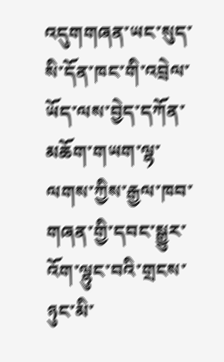འདུགགཞན་ཡང་སུད་སི་དོན་ཁང་གི་འབྲེལ་ཡོད་ལས་བྱེད་དཀོན་མཆོག་གཡག་ལྷ་ལགས་ཀྱིས་རྒྱལ་ཁབ་གཞན་གྱི་དབང་སྒྱུར་འོག་ལྷུང་བའི་གྲངས་ཉུང་མི་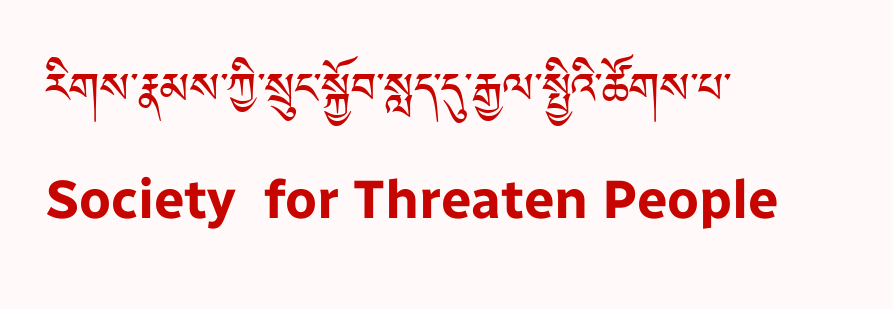རིགས་རྣམས་ཀྱི་སྲུང་སྐྱོབ་སླད་དུ་རྒྱལ་སྤྱིའི་ཚོགས་པ་ Society  for Threaten People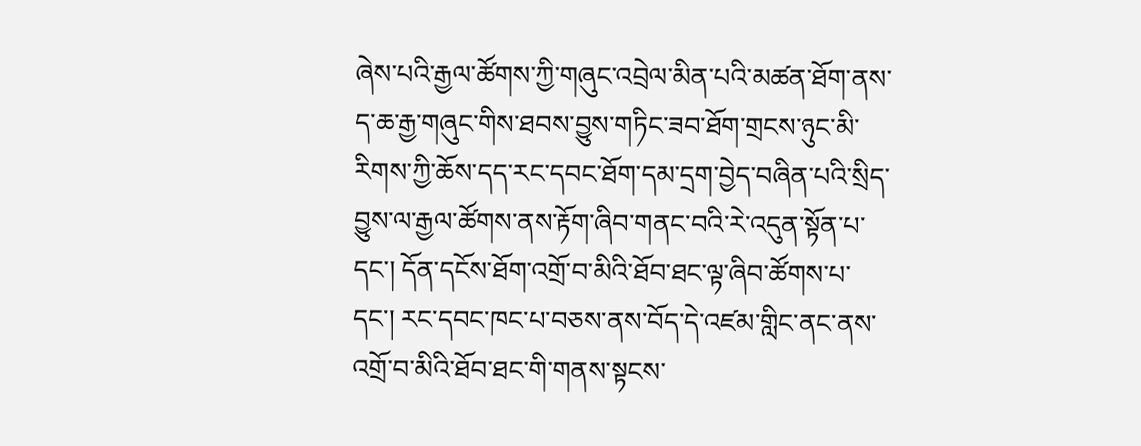ཞེས་པའི་རྒྱལ་ཚོགས་ཀྱི་གཞུང་འབྲེལ་མིན་པའི་མཚན་ཐོག་ནས་ད་ཆ་རྒྱ་གཞུང་གིས་ཐབས་བྱུས་གཏིང་ཟབ་ཐོག་གྲངས་ཉུང་མི་རིགས་ཀྱི་ཆོས་དད་རང་དབང་ཐོག་དམ་དྲག་བྱེད་བཞིན་པའི་སྲིད་བྱུས་ལ་རྒྱལ་ཚོགས་ནས་རྟོག་ཞིབ་གནང་བའི་རེ་འདུན་སྟོན་པ་དང་། དོན་དངོས་ཐོག་འགྲོ་བ་མིའི་ཐོབ་ཐང་ལྟ་ཞིབ་ཚོགས་པ་དང་། རང་དབང་ཁང་པ་བཅས་ནས་བོད་དེ་འཛམ་གླིང་ནང་ནས་འགྲོ་བ་མིའི་ཐོབ་ཐང་གི་གནས་སྟངས་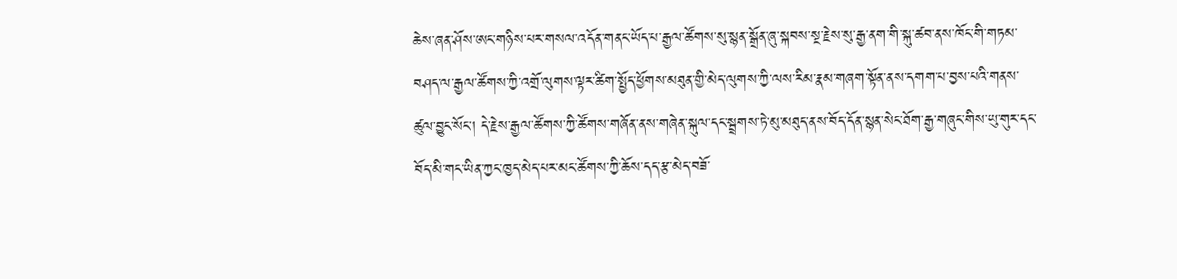ཆེས་ཞན་ཤོས་ཨང་གཉིས་པར་གསལ་འདོན་གནང་ཡོད་པ་རྒྱལ་ཚོགས་སུ་སྙན་སྒྲོན་ཞུ་སྐབས་སྔ་རྗེས་སུ་རྒྱ་ནག་གི་སྐུ་ཚབ་ནས་ཁོང་གི་གཏམ་བཤད་ལ་རྒྱལ་ཚོགས་ཀྱི་འགྲོ་ལུགས་ལྟར་ཚིག་སྤྱོད་ཕྱོགས་མཐུན་གྱི་མེད་ལུགས་ཀྱི་ལས་རིམ་རྣམ་གཞག་སྟོན་ནས་དགག་པ་བྱས་པའི་གནས་ཚུལ་བྱུང་སོང་། དེ་རྗེས་རྒྱལ་ཚོགས་ཀྱི་ཚོགས་གཞོན་ནས་གཞེན་སྐུལ་དང་སྦྲགས་ཏེ་མུ་མཐུད་ནས་བོད་དོན་སྙན་སེང་ཐོག་རྒྱ་གཞུང་གིས་ཡུ་གུར་དང་བོད་མི་གང་ཡིན་ཀྱང་ཁྱད་མེད་པར་མང་ཚོགས་ཀྱི་ཆོས་དད་རྩ་མེད་བཟོ་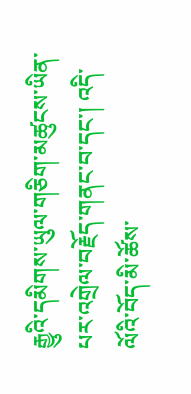རྒྱུའི་དམིགས་ཡུལ་གཅིག་མཚུངས་ཡིན་པར་འགྲེལ་བརྗོད་གནང་བ་དང་། འདི་ལོའི་བོད་མི་ཚོས་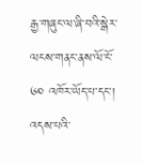རྒྱ་གཞུང་ལ་ཞི་བའི་སྒེར་ལངས་གནང་ནས་ལོ་ངོ་ ༦༠ འཁོར་ཡོད་པ་དང་། འདས་པའི་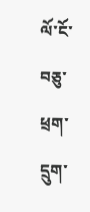ལོ་ངོ་བཅུ་ཕྲག་དྲུག་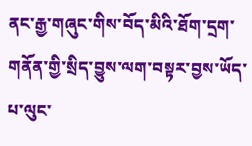ནང་རྒྱ་གཞུང་གིས་བོད་མིའི་ཐོག་དྲག་གནོན་གྱི་སྲིད་བྱུས་ལག་བསྟར་བྱས་ཡོད་པ་ལུང་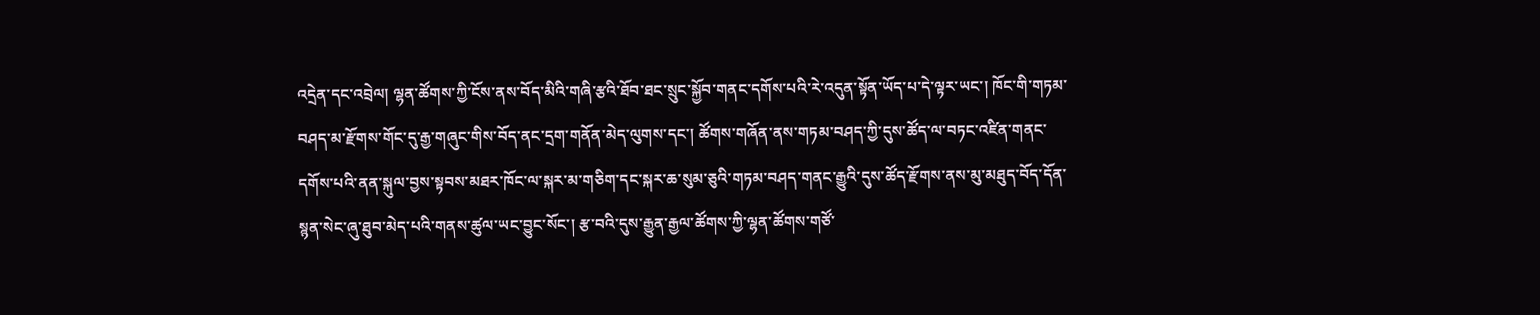འདྲེན་དང་འབྲེལ། ལྷན་ཚོགས་ཀྱི་ངོས་ནས་བོད་མིའི་གཞི་རྩའི་ཐོབ་ཐང་སྲུང་སྐྱོབ་གནང་དགོས་པའི་རེ་འདུན་སྟོན་ཡོད་པ་དེ་ལྟར་ཡང་། ཁོང་གི་གཏམ་བཤད་མ་རྫོགས་གོང་དུ་རྒྱ་གཞུང་གིས་བོད་ནང་དྲག་གནོན་མེད་ལུགས་དང་། ཚོགས་གཞོན་ནས་གཏམ་བཤད་ཀྱི་དུས་ཚོད་ལ་བཏང་འཛིན་གནང་དགོས་པའི་ནན་སྐུལ་བྱས་སྟབས་མཐར་ཁོང་ལ་སྐར་མ་གཅིག་དང་སྐར་ཆ་སུམ་ཅུའི་གཏམ་བཤད་གནང་རྒྱུའི་དུས་ཚོད་རྫོགས་ནས་མུ་མཐུད་བོད་དོན་སྙན་སེང་ཞུ་ཐུབ་མེད་པའི་གནས་ཚུལ་ཡང་བྱུང་སོང་། རྩ་བའི་དུས་རྒྱུན་རྒྱལ་ཚོགས་ཀྱི་ལྷན་ཚོགས་གཙོ་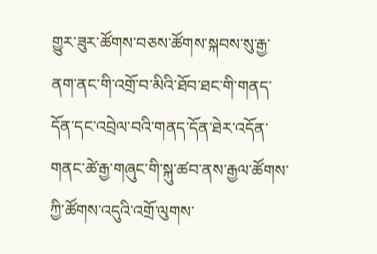གྱུར་ཟུར་ཚོགས་བཅས་ཚོགས་སྐབས་སུ་རྒྱ་ནག་ནང་གི་འགྲོ་བ་མིའི་ཐོབ་ཐང་གི་གནད་དོན་དང་འབྲེལ་བའི་གནད་དོན་ཐེར་འདོན་གནང་ཚེ་རྒྱ་གཞུང་གི་སྐུ་ཚབ་ནས་རྒྱལ་ཚོགས་ཀྱི་ཚོགས་འདུའི་འགྲོ་ལུགས་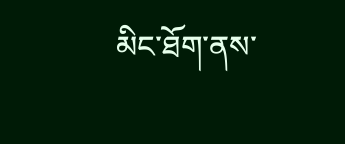མིང་ཐོག་ནས་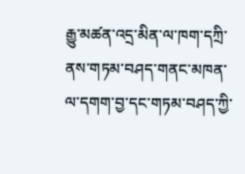རྒྱུ་མཚན་འདྲ་མིན་ལ་ཁག་དཀྲི་ནས་གཏམ་བཤད་གནང་མཁན་ལ་དགག་བྱ་དང་གཏམ་བཤད་ཀྱི་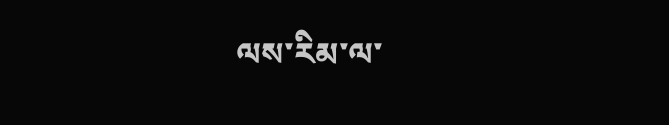ལས་རིམ་ལ་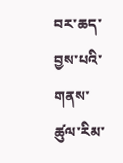བར་ཆད་བྱས་པའི་གནས་ཚུལ་རིམ་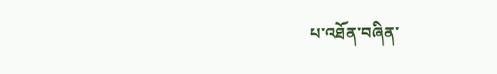པ་འཐོན་བཞིན་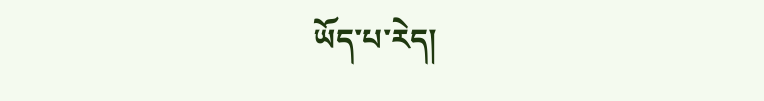ཡོད་པ་རེད།